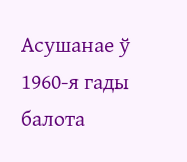Асушанае ў 1960-я гады балота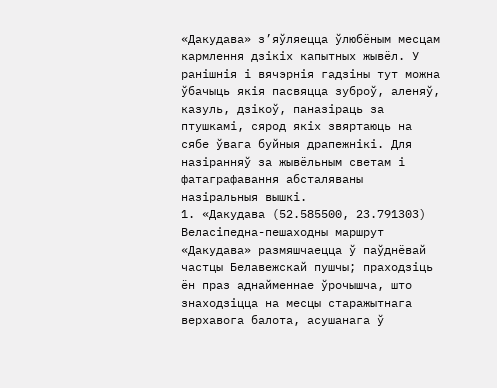«Дакудава» з’яўляецца ўлюбёным месцам кармлення дзікіх капытных жывёл. У ранішнія і вячэрнія гадзіны тут можна ўбачыць якія пасвяцца зуброў, аленяў, казуль, дзікоў, паназіраць за птушкамі, сярод якіх звяртаюць на сябе ўвага буйныя драпежнікі. Для назіранняў за жывёльным светам і фатаграфавання абсталяваны назіральныя вышкі.
1. «Дакудава (52.585500, 23.791303)
Веласіпедна-пешаходны маршрут «Дакудава» размяшчаецца ў паўднёвай частцы Белавежскай пушчы; праходзіць ён праз аднайменнае ўрочышча, што знаходзіцца на месцы старажытнага верхавога балота, асушанага ў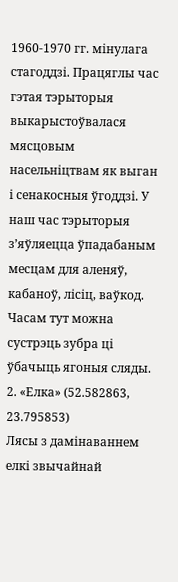1960-1970 гг. мінулага стагоддзі. Працяглы час гэтая тэрыторыя выкарыстоўвалася мясцовым насельніцтвам як выган і сенакосныя ўгоддзі. У наш час тэрыторыя з’яўляецца ўпадабаным месцам для аленяў, кабаноў, лісіц, ваўкод. Часам тут можна сустрэць зубра ці ўбачыць ягоныя сляды.
2. «Елка» (52.582863, 23.795853)
Лясы з дамінаваннем елкі звычайнай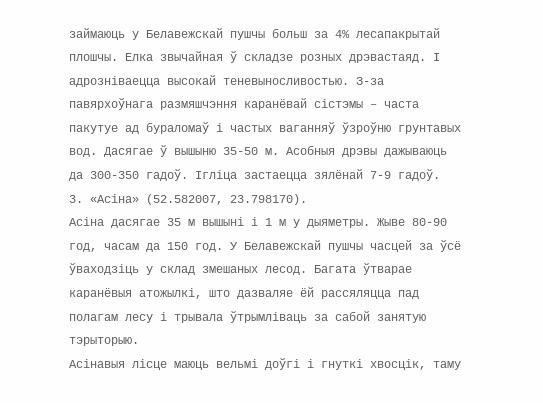займаюць у Белавежскай пушчы больш за 4% лесапакрытай плошчы. Елка звычайная ў складзе розных дрэвастаяд. І адрозніваецца высокай теневыносливостью. З-за павярхоўнага размяшчэння каранёвай сістэмы – часта пакутуе ад бураломаў і частых ваганняў ўзроўню грунтавых вод. Дасягае ў вышыню 35-50 м. Асобныя дрэвы дажываюць да 300-350 гадоў. Ігліца застаецца зялёнай 7-9 гадоў.
3. «Асіна» (52.582007, 23.798170).
Асіна дасягае 35 м вышыні і 1 м у дыяметры. Жыве 80-90 год, часам да 150 год. У Белавежскай пушчы часцей за ўсё ўваходзіць у склад змешаных лесод. Багата ўтварае каранёвыя атожылкі, што дазваляе ёй рассяляцца пад полагам лесу і трывала ўтрымліваць за сабой занятую тэрыторыю.
Асінавыя лісце маюць вельмі доўгі і гнуткі хвосцік, таму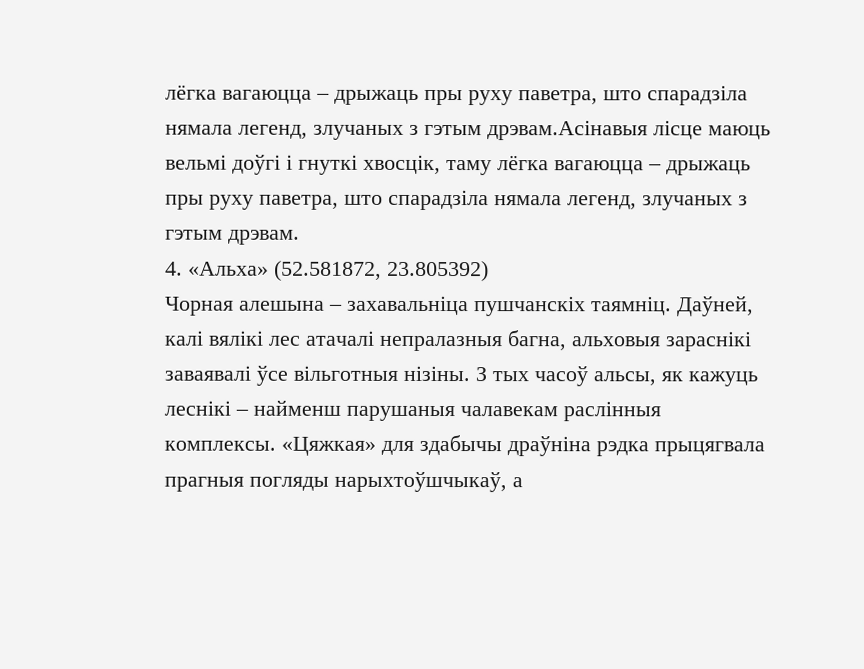лёгка вагаюцца – дрыжаць пры руху паветра, што спарадзіла нямала легенд, злучаных з гэтым дрэвам.Асінавыя лісце маюць вельмі доўгі і гнуткі хвосцік, таму лёгка вагаюцца – дрыжаць пры руху паветра, што спарадзіла нямала легенд, злучаных з гэтым дрэвам.
4. «Альха» (52.581872, 23.805392)
Чорная алешына – захавальніца пушчанскіх таямніц. Даўней, калі вялікі лес атачалі непралазныя багна, альховыя зараснікі заваявалі ўсе вільготныя нізіны. З тых часоў альсы, як кажуць леснікі – найменш парушаныя чалавекам раслінныя комплексы. «Цяжкая» для здабычы драўніна рэдка прыцягвала прагныя погляды нарыхтоўшчыкаў, а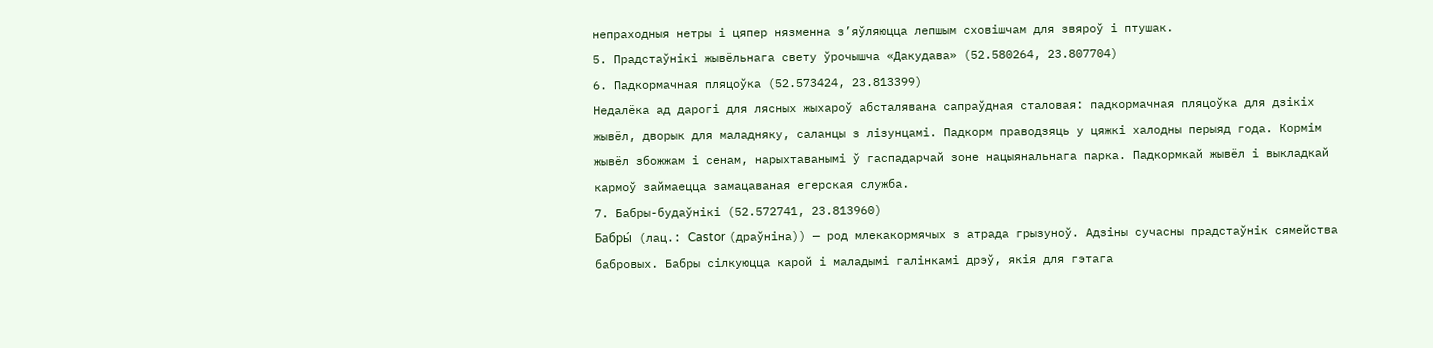непраходныя нетры і цяпер нязменна з’яўляюцца лепшым сховішчам для звяроў і птушак.
5. Прадстаўнікі жывёльнага свету ўрочышча «Дакудава» (52.580264, 23.807704)
6. Падкормачная пляцоўка (52.573424, 23.813399)
Недалёка ад дарогі для лясных жыхароў абсталявана сапраўдная сталовая: падкормачная пляцоўка для дзікіх жывёл, дворык для маладняку, саланцы з лізунцамі. Падкорм праводзяць у цяжкі халодны перыяд года. Кормім жывёл збожжам і сенам, нарыхтаванымі ў гаспадарчай зоне нацыянальнага парка. Падкормкай жывёл і выкладкай кармоў займаецца замацаваная егерская служба.
7. Бабры-будаўнікі (52.572741, 23.813960)
Бабры́ (лац.: Castor (драўніна)) — род млекакормячых з атрада грызуноў. Адзіны сучасны прадстаўнік сямейства бабровых. Бабры сілкуюцца карой і маладымі галінкамі дрэў, якія для гэтага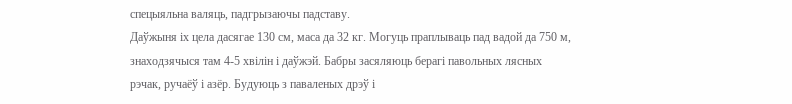спецыяльна валяць, падгрызаючы падставу.
Даўжыня іх цела дасягае 130 см, маса да 32 кг. Могуць праплываць пад вадой да 750 м, знаходзячыся там 4-5 хвілін і даўжэй. Бабры засяляюць берагі павольных лясных рэчак, ручаёў і азёр. Будуюць з паваленых дрэў і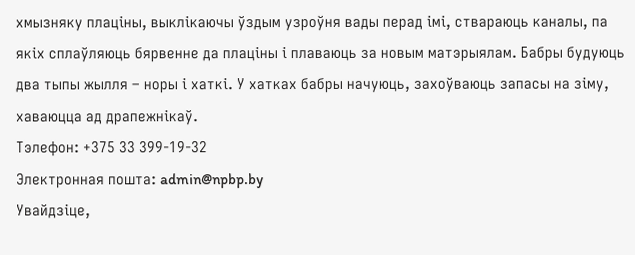хмызняку плаціны, выклікаючы ўздым узроўня вады перад імі, ствараюць каналы, па якіх сплаўляюць бярвенне да плаціны і плаваюць за новым матэрыялам. Бабры будуюць два тыпы жылля – норы і хаткі. У хатках бабры начуюць, захоўваюць запасы на зіму, хаваюцца ад драпежнікаў.
Тэлефон: +375 33 399-19-32
Электронная пошта: admin@npbp.by
Увайдзіце,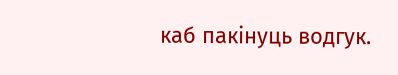каб пакінуць водгук.